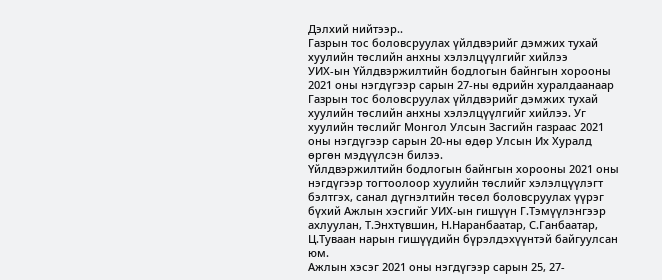Дэлхий нийтээр..
Газрын тос боловсруулах үйлдвэрийг дэмжих тухай хуулийн төслийн анхны хэлэлцүүлгийг хийлээ
УИХ-ын Үйлдвэржилтийн бодлогын байнгын хорооны 2021 оны нэгдүгээр сарын 27-ны өдрийн хуралдаанаар Газрын тос боловсруулах үйлдвэрийг дэмжих тухай хуулийн төслийн анхны хэлэлцүүлгийг хийлээ. Уг хуулийн төслийг Монгол Улсын Засгийн газраас 2021 оны нэгдүгээр сарын 20-ны өдөр Улсын Их Хуралд өргөн мэдүүлсэн билээ.
Үйлдвэржилтийн бодлогын байнгын хорооны 2021 оны нэгдүгээр тогтоолоор хуулийн төслийг хэлэлцүүлэгт бэлтгэх, санал дүгнэлтийн төсөл боловсруулах үүрэг бүхий Ажлын хэсгийг УИХ-ын гишүүн Г.Тэмүүлэнгээр ахлуулан, Т.Энхтүвшин, Н.Наранбаатар, С.Ганбаатар, Ц.Туваан нарын гишүүдийн бүрэлдэхүүнтэй байгуулсан юм.
Ажлын хэсэг 2021 оны нэгдүгээр сарын 25, 27-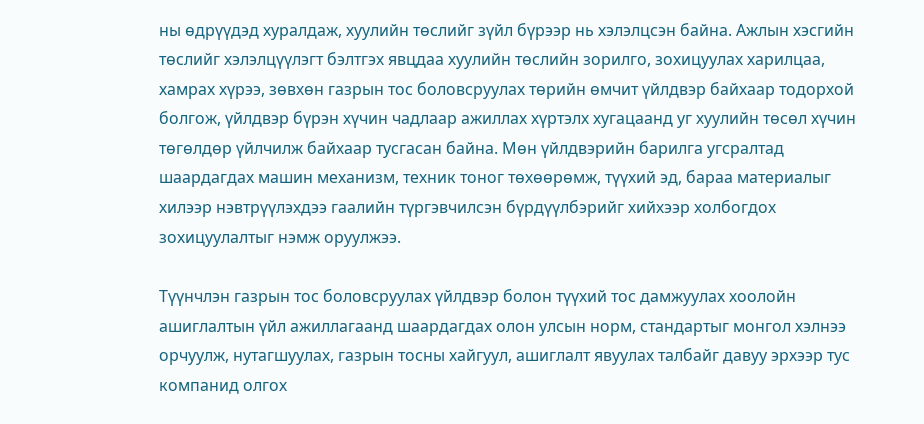ны өдрүүдэд хуралдаж, хуулийн төслийг зүйл бүрээр нь хэлэлцсэн байна. Ажлын хэсгийн төслийг хэлэлцүүлэгт бэлтгэх явцдаа хуулийн төслийн зорилго, зохицуулах харилцаа, хамрах хүрээ, зөвхөн газрын тос боловсруулах төрийн өмчит үйлдвэр байхаар тодорхой болгож, үйлдвэр бүрэн хүчин чадлаар ажиллах хүртэлх хугацаанд уг хуулийн төсөл хүчин төгөлдөр үйлчилж байхаар тусгасан байна. Мөн үйлдвэрийн барилга угсралтад шаардагдах машин механизм, техник тоног төхөөрөмж, түүхий эд, бараа материалыг хилээр нэвтрүүлэхдээ гаалийн түргэвчилсэн бүрдүүлбэрийг хийхээр холбогдох зохицуулалтыг нэмж оруулжээ.

Түүнчлэн газрын тос боловсруулах үйлдвэр болон түүхий тос дамжуулах хоолойн ашиглалтын үйл ажиллагаанд шаардагдах олон улсын норм, стандартыг монгол хэлнээ орчуулж, нутагшуулах, газрын тосны хайгуул, ашиглалт явуулах талбайг давуу эрхээр тус компанид олгох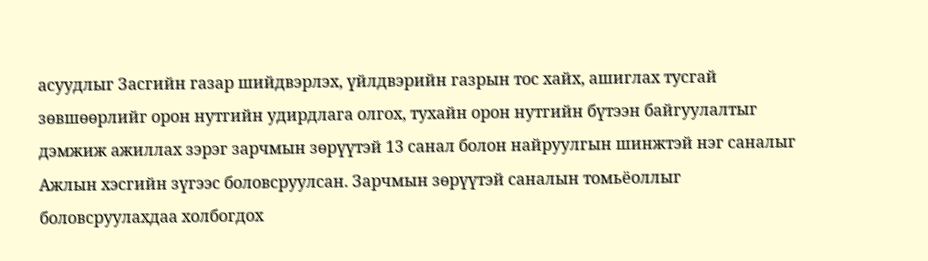асуудлыг Засгийн газар шийдвэрлэх, үйлдвэрийн газрын тос хайх, ашиглах тусгай зөвшөөрлийг орон нутгийн удирдлага олгох, тухайн орон нутгийн бүтээн байгуулалтыг дэмжиж ажиллах зэрэг зарчмын зөрүүтэй 13 санал болон найруулгын шинжтэй нэг саналыг Ажлын хэсгийн зүгээс боловсруулсан. Зарчмын зөрүүтэй саналын томьёоллыг боловсруулахдаа холбогдох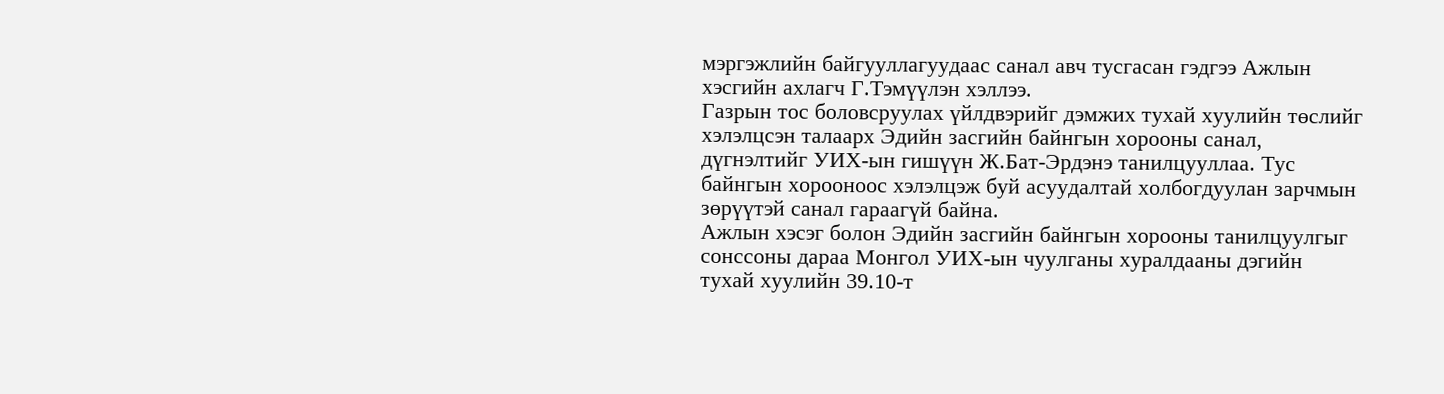мэргэжлийн байгууллагуудаас санал авч тусгасан гэдгээ Ажлын хэсгийн ахлагч Г.Тэмүүлэн хэллээ.
Газрын тос боловсруулах үйлдвэрийг дэмжих тухай хуулийн төслийг хэлэлцсэн талаарх Эдийн засгийн байнгын хорооны санал, дүгнэлтийг УИХ-ын гишүүн Ж.Бат-Эрдэнэ танилцууллаа. Тус байнгын хорооноос хэлэлцэж буй асуудалтай холбогдуулан зарчмын зөрүүтэй санал гараагүй байна.
Ажлын хэсэг болон Эдийн засгийн байнгын хорооны танилцуулгыг сонссоны дараа Монгол УИХ-ын чуулганы хуралдааны дэгийн тухай хуулийн 39.10-т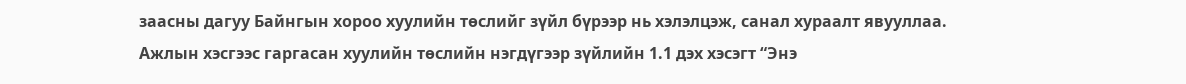заасны дагуу Байнгын хороо хуулийн төслийг зүйл бүрээр нь хэлэлцэж, санал хураалт явууллаа.
Ажлын хэсгээс гаргасан хуулийн төслийн нэгдүгээр зүйлийн 1.1 дэх хэсэгт “Энэ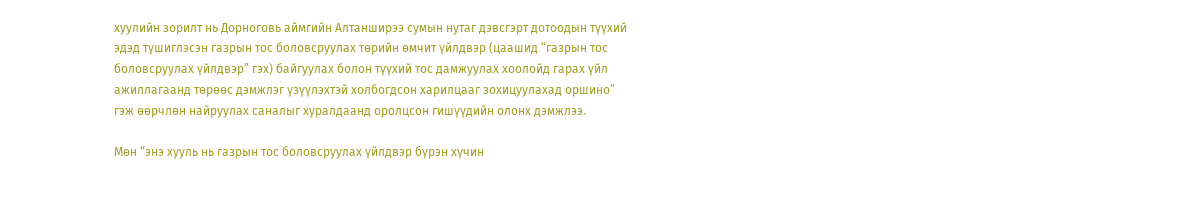хуулийн зорилт нь Дорноговь аймгийн Алтанширээ сумын нутаг дэвсгэрт дотоодын түүхий эдэд түшиглэсэн газрын тос боловсруулах төрийн өмчит үйлдвэр (цаашид “газрын тос боловсруулах үйлдвэр” гэх) байгуулах болон түүхий тос дамжуулах хоолойд гарах үйл ажиллагаанд төрөөс дэмжлэг үзүүлэхтэй холбогдсон харилцааг зохицуулахад оршино” гэж өөрчлөн найруулах саналыг хуралдаанд оролцсон гишүүдийн олонх дэмжлээ.

Мөн “энэ хууль нь газрын тос боловсруулах үйлдвэр бүрэн хүчин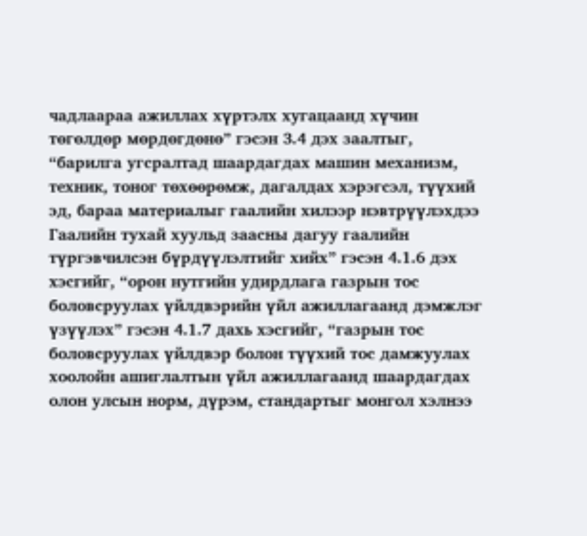чадлаараа ажиллах хүртэлх хугацаанд хүчин төгөлдөр мөрдөгдөнө” гэсэн 3.4 дэх заалтыг, “барилга угсралтад шаардагдах машин механизм, техник, тоног төхөөрөмж, дагалдах хэрэгсэл, түүхий эд, бараа материалыг гаалийн хилээр нэвтрүүлэхдээ Гаалийн тухай хуульд заасны дагуу гаалийн түргэвчилсэн бүрдүүлэлтийг хийх” гэсэн 4.1.6 дэх хэсгийг, “орон нутгийн удирдлага газрын тос боловсруулах үйлдвэрийн үйл ажиллагаанд дэмжлэг үзүүлэх” гэсэн 4.1.7 дахь хэсгийг, “газрын тос боловсруулах үйлдвэр болон түүхий тос дамжуулах хоолойн ашиглалтын үйл ажиллагаанд шаардагдах олон улсын норм, дүрэм, стандартыг монгол хэлнээ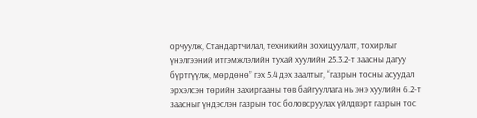орчуулж, Стандартчилал, техникийн зохицуулалт, тохирлыг үнэлгээний итгэмжлэлийн тухай хуулийн 25.3.2-т заасны дагуу бүртгүүлж, мөрдөнө” гэх 5.4 дэх заалтыг, “газрын тосны асуудал эрхэлсэн төрийн захиргааны төв байгууллага нь энэ хуулийн 6.2-т заасныг үндэслэн газрын тос боловсруулах үйлдвэрт газрын тос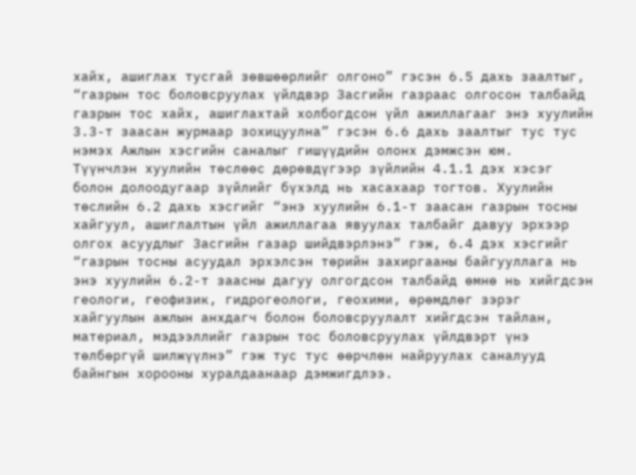хайх, ашиглах тусгай зөвшөөрлийг олгоно” гэсэн 6.5 дахь заалтыг, “газрын тос боловсруулах үйлдвэр Засгийн газраас олгосон талбайд газрын тос хайх, ашиглахтай холбогдсон үйл ажиллагааг энэ хуулийн 3.3-т заасан журмаар зохицуулна” гэсэн 6.6 дахь заалтыг тус тус нэмэх Ажлын хэсгийн саналыг гишүүдийн олонх дэмжсэн юм.
Түүнчлэн хуулийн төслөөс дөрөвдүгээр зүйлийн 4.1.1 дэх хэсэг болон долоодугаар зүйлийг бүхэлд нь хасахаар тогтов. Хуулийн төслийн 6.2 дахь хэсгийг “энэ хуулийн 6.1-т заасан газрын тосны хайгуул, ашиглалтын үйл ажиллагаа явуулах талбайг давуу эрхээр олгох асуудлыг Засгийн газар шийдвэрлэнэ” гэж, 6.4 дэх хэсгийг “газрын тосны асуудал эрхэлсэн төрийн захиргааны байгууллага нь энэ хуулийн 6.2-т заасны дагуу олгогдсон талбайд өмнө нь хийгдсэн геологи, геофизик, гидрогеологи, геохими, өрөмдлөг зэрэг хайгуулын ажлын анхдагч болон боловсруулалт хийгдсэн тайлан, материал, мэдээллийг газрын тос боловсруулах үйлдвэрт үнэ төлбөргүй шилжүүлнэ” гэж тус тус өөрчлөн найруулах саналууд байнгын хорооны хуралдаанаар дэмжигдлээ.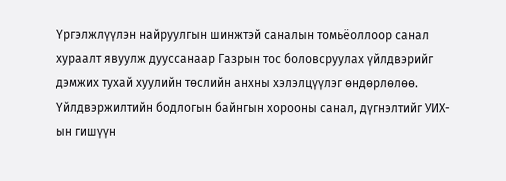Үргэлжлүүлэн найруулгын шинжтэй саналын томьёоллоор санал хураалт явуулж дууссанаар Газрын тос боловсруулах үйлдвэрийг дэмжих тухай хуулийн төслийн анхны хэлэлцүүлэг өндөрлөлөө.
Үйлдвэржилтийн бодлогын байнгын хорооны санал, дүгнэлтийг УИХ-ын гишүүн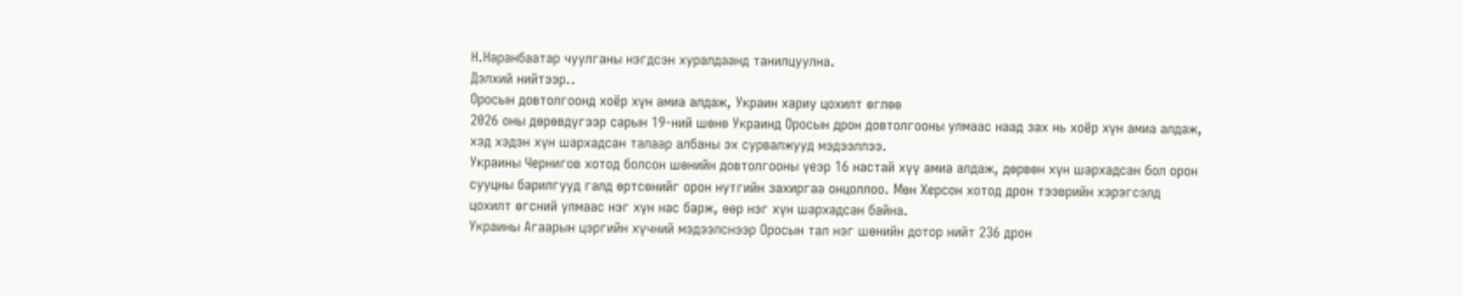Н.Наранбаатар чуулганы нэгдсэн хуралдаанд танилцуулна.
Дэлхий нийтээр..
Оросын довтолгоонд хоёр хүн амиа алдаж, Украин хариу цохилт өглөө
2026 оны дөрөвдүгээр сарын 19-ний шөнө Украинд Оросын дрон довтолгооны улмаас наад зах нь хоёр хүн амиа алдаж, хэд хэдэн хүн шархадсан талаар албаны эх сурвалжууд мэдээллээ.
Украины Чернигов хотод болсон шөнийн довтолгооны үеэр 16 настай хүү амиа алдаж, дөрвөн хүн шархадсан бол орон сууцны барилгууд галд өртсөнийг орон нутгийн захиргаа онцоллоо. Мөн Херсон хотод дрон тээврийн хэрэгсэлд цохилт өгсний улмаас нэг хүн нас барж, өөр нэг хүн шархадсан байна.
Украины Агаарын цэргийн хүчний мэдээлснээр Оросын тал нэг шөнийн дотор нийт 236 дрон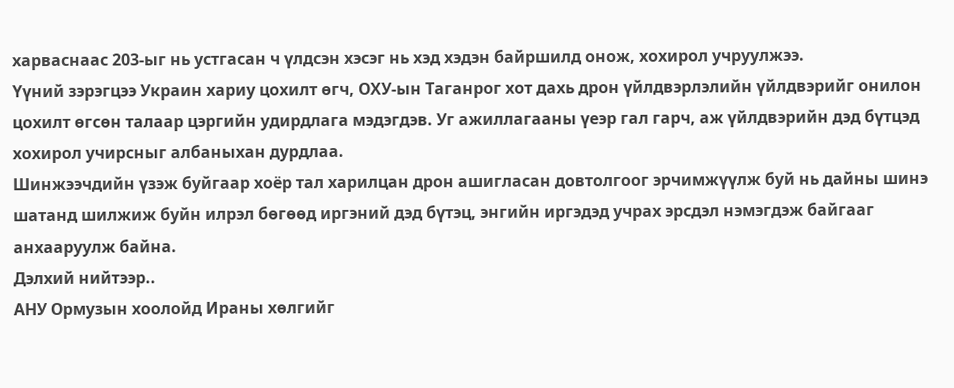харваснаас 203-ыг нь устгасан ч үлдсэн хэсэг нь хэд хэдэн байршилд онож, хохирол учруулжээ.
Үүний зэрэгцээ Украин хариу цохилт өгч, ОХУ-ын Таганрог хот дахь дрон үйлдвэрлэлийн үйлдвэрийг онилон цохилт өгсөн талаар цэргийн удирдлага мэдэгдэв. Уг ажиллагааны үеэр гал гарч, аж үйлдвэрийн дэд бүтцэд хохирол учирсныг албаныхан дурдлаа.
Шинжээчдийн үзэж буйгаар хоёр тал харилцан дрон ашигласан довтолгоог эрчимжүүлж буй нь дайны шинэ шатанд шилжиж буйн илрэл бөгөөд иргэний дэд бүтэц, энгийн иргэдэд учрах эрсдэл нэмэгдэж байгааг анхааруулж байна.
Дэлхий нийтээр..
АНУ Ормузын хоолойд Ираны хөлгийг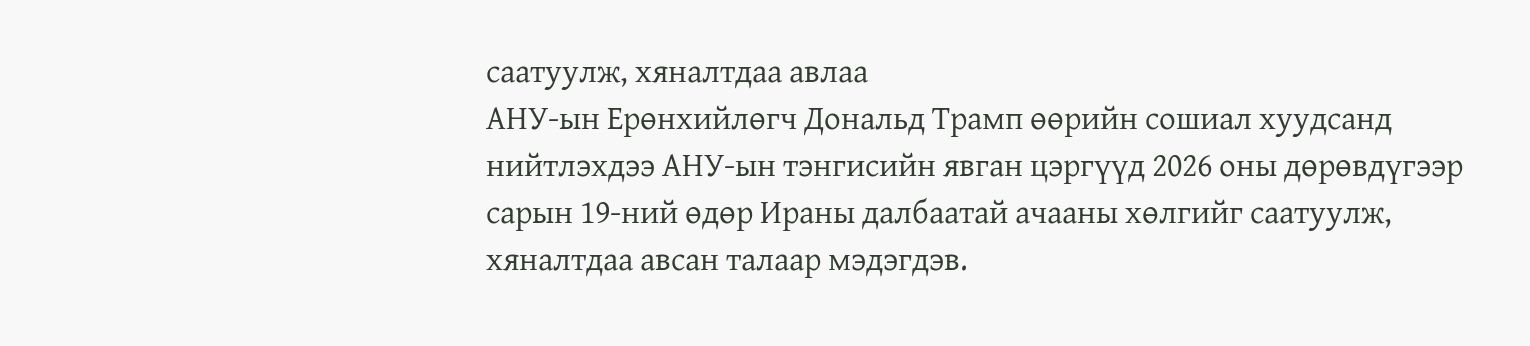саатуулж, хяналтдаа авлаа
АНУ-ын Ерөнхийлөгч Дональд Трамп өөрийн сошиал хуудсанд нийтлэхдээ АНУ-ын тэнгисийн явган цэргүүд 2026 оны дөрөвдүгээр сарын 19-ний өдөр Ираны далбаатай ачааны хөлгийг саатуулж, хяналтдаа авсан талаар мэдэгдэв.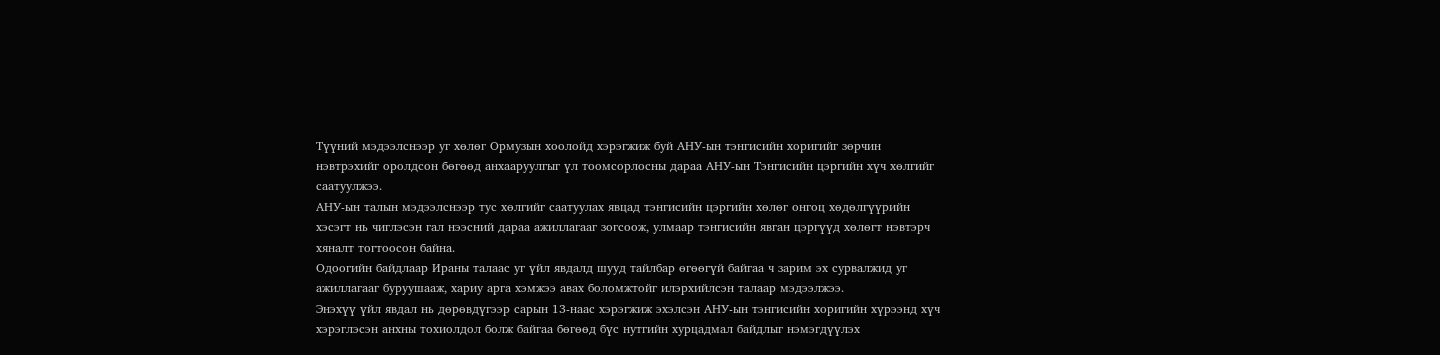Түүний мэдээлснээр уг хөлөг Ормузын хоолойд хэрэгжиж буй АНУ-ын тэнгисийн хоригийг зөрчин нэвтрэхийг оролдсон бөгөөд анхааруулгыг үл тоомсорлосны дараа АНУ-ын Тэнгисийн цэргийн хүч хөлгийг саатуулжээ.
АНУ-ын талын мэдээлснээр тус хөлгийг саатуулах явцад тэнгисийн цэргийн хөлөг онгоц хөдөлгүүрийн хэсэгт нь чиглэсэн гал нээсний дараа ажиллагааг зогсоож, улмаар тэнгисийн явган цэргүүд хөлөгт нэвтэрч хяналт тогтоосон байна.
Одоогийн байдлаар Ираны талаас уг үйл явдалд шууд тайлбар өгөөгүй байгаа ч зарим эх сурвалжид уг ажиллагааг буруушааж, хариу арга хэмжээ авах боломжтойг илэрхийлсэн талаар мэдээлжээ.
Энэхүү үйл явдал нь дөрөвдүгээр сарын 13-наас хэрэгжиж эхэлсэн АНУ-ын тэнгисийн хоригийн хүрээнд хүч хэрэглэсэн анхны тохиолдол болж байгаа бөгөөд бүс нутгийн хурцадмал байдлыг нэмэгдүүлэх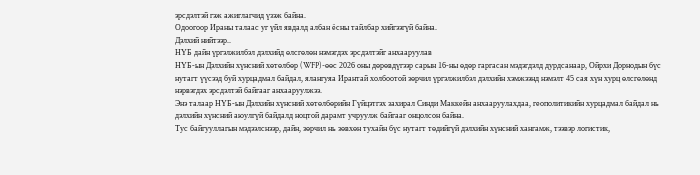эрсдэлтэй гэж ажиглагчид үзэж байна.
Одоогоор Ираны талаас уг үйл явдалд албан ёсны тайлбар хийгээгүй байна.
Дэлхий нийтээр..
НҮБ дайн үргэлжилбэл дэлхийд өлсгөлөн нэмэгдэх эрсдэлтэйг анхааруулав
НҮБ-ын Дэлхийн хүнсний хөтөлбөр (WFP)-өөс 2026 оны дөрөвдүгээр сарын 16-ны өдөр гаргасан мэдэгдэлд дурдсанаар, Ойрхи Дорнодын бүс нутагт үүсээд буй хурцадмал байдал, ялангуяа Ирантай холбоотой зөрчил үргэлжилбэл дэлхийн хэмжээнд нэмэлт 45 сая хүн хурц өлсгөлөнд нэрвэгдэх эрсдэлтэй байгааг анхааруулжээ.
Энэ талаар НҮБ-ын Дэлхийн хүнсний хөтөлбөрийн Гүйцэтгэх захирал Синди Маккейн анхааруулахдаа, геополитикийн хурцадмал байдал нь дэлхийн хүнсний аюулгүй байдалд ноцтой дарамт учруулж байгааг онцолсон байна.
Тус байгууллагын мэдээлснээр, дайн, зөрчил нь зөвхөн тухайн бүс нутагт төдийгүй дэлхийн хүнсний хангамж, тээвэр логистик,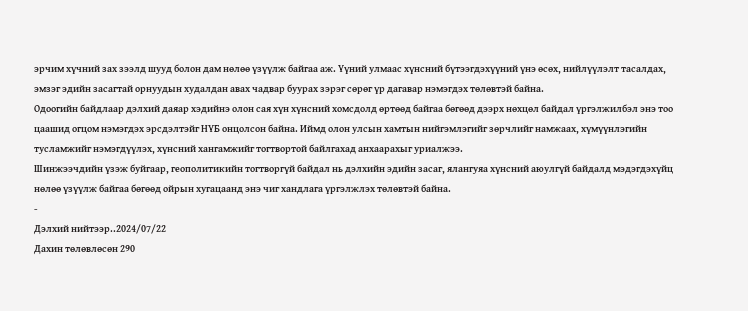эрчим хүчний зах зээлд шууд болон дам нөлөө үзүүлж байгаа аж. Үүний улмаас хүнсний бүтээгдэхүүний үнэ өсөх, нийлүүлэлт тасалдах, эмзэг эдийн засагтай орнуудын худалдан авах чадвар буурах зэрэг сөрөг үр дагавар нэмэгдэх төлөвтэй байна.
Одоогийн байдлаар дэлхий даяар хэдийнэ олон сая хүн хүнсний хомсдолд өртөөд байгаа бөгөөд дээрх нөхцөл байдал үргэлжилбэл энэ тоо цаашид огцом нэмэгдэх эрсдэлтэйг НҮБ онцолсон байна. Иймд олон улсын хамтын нийгэмлэгийг зөрчлийг намжаах, хүмүүнлэгийн тусламжийг нэмэгдүүлэх, хүнсний хангамжийг тогтвортой байлгахад анхаарахыг уриалжээ.
Шинжээчдийн үзэж буйгаар, геополитикийн тогтворгүй байдал нь дэлхийн эдийн засаг, ялангуяа хүнсний аюулгүй байдалд мэдэгдэхүйц нөлөө үзүүлж байгаа бөгөөд ойрын хугацаанд энэ чиг хандлага үргэлжлэх төлөвтэй байна.
-
Дэлхий нийтээр..2024/07/22
Дахин төлөвлөсөн 290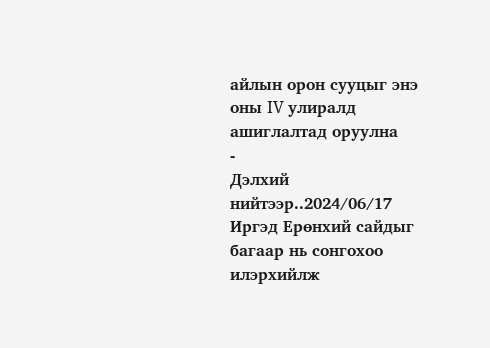айлын орон сууцыг энэ оны IV улиралд ашиглалтад оруулна
-
Дэлхий нийтээр..2024/06/17
Иргэд Ерөнхий сайдыг багаар нь сонгохоо илэрхийлж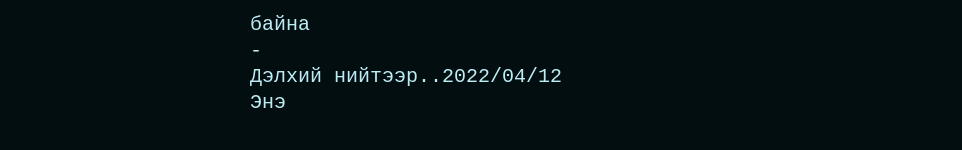байна
-
Дэлхий нийтээр..2022/04/12
Энэ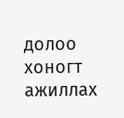долоо хоногт ажиллах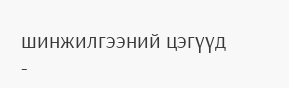шинжилгээний цэгүүд
-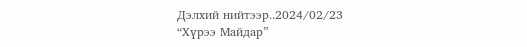Дэлхий нийтээр..2024/02/23
“Хүрээ Майдар”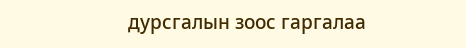дурсгалын зоос гаргалаа